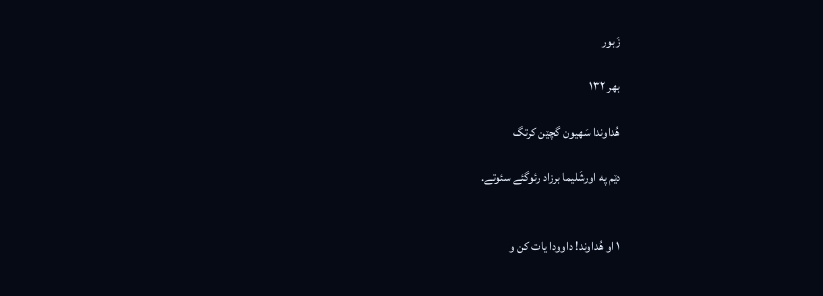زَبور

بهر ۱۳۲

هُداوندا سَهیون گچێن کرتگ

دێم په اورشَلیما برزاد رئوگئے سئوتے.


۱ او هُداوند! داوودا یات کن و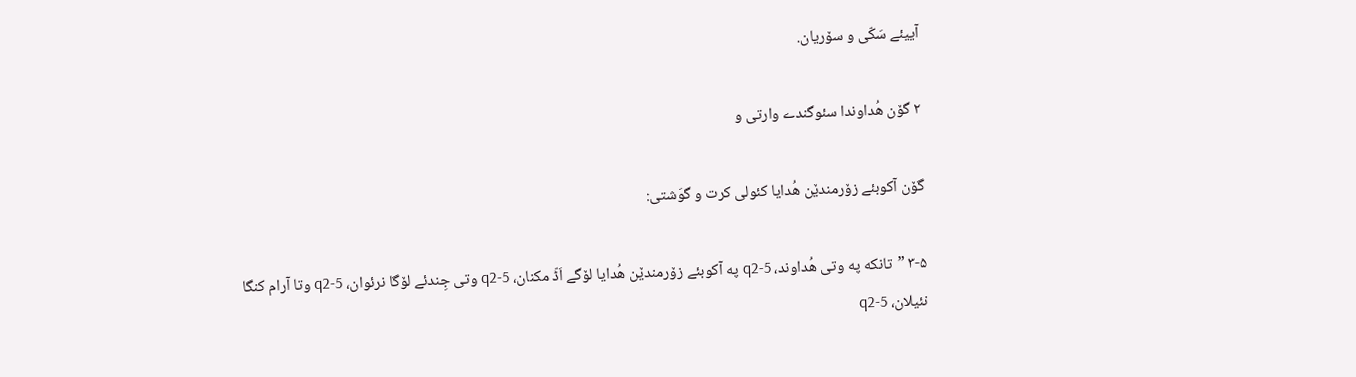آییئے سَکّی و سۆریان.

۲ گۆن هُداوندا سئوگندے وارتی و

گۆن آکوبئے زۆرمندێن هُدایا کئولی کرت و گوَشتی:

۳-۵ ”تانکه په وتی هُداوند، q2-5 په آکوبئے زۆرمندێن هُدایا لۆگے اَڈّ مکنان، q2-5 وتی جِندئے لۆگا نرئوان، q2-5 وتا آرام کنگا نئیلان، q2-5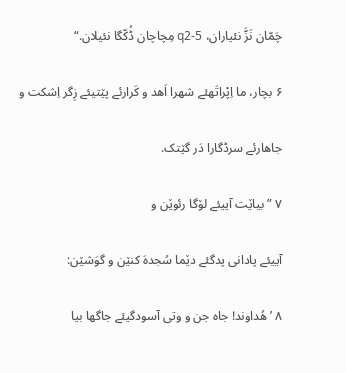چَمّان نَزَّ نئیاران، q2-5 مِچاچان ڈُکّگا نئیلان.“

۶ بچار، ما اِپْراتَهئے شهرا اَهد و کَرارئے پێتیئے زِگر اِشکت و

جاهارئے سرڈگارا دَر گێتک.

۷ ”بیاێت آییئے لۆگا رئوێن و

آییئے پادانی پدگئے دێما سُجدهَ کنێن و گوَشێن:

۸ ’هُداوند! جاه جن و وتی آسودگیئے جاگها بیا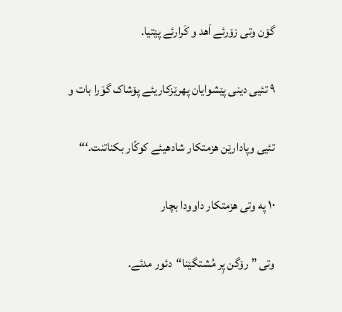گۆن وتی زۆرئے اَهد و کَرارئے پێتیا.

۹ تئیی دینی پێشوایان پهرێزکاریئے پۆشاک گوَرا بات و

تئیی وپادارێن هزمتکار شادهیئے کوکّار بکناتنت.‘“

۱۰ په وتی هزمتکار داوودا بچار

وتی ” رۆگن پِر مُشتگێنا“دئور مدئے.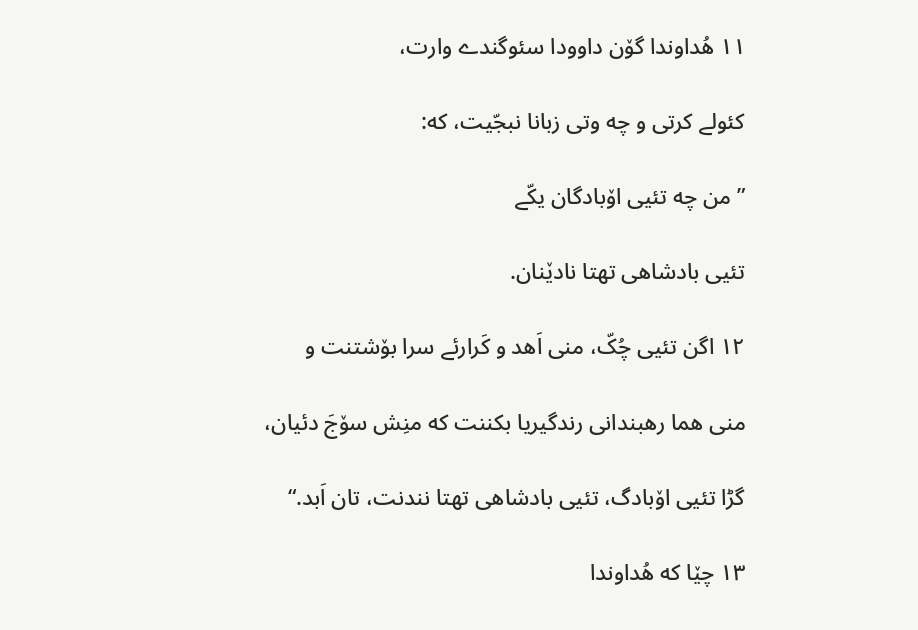۱۱ هُداوندا گۆن داوودا سئوگندے وارت،

کئولے کرتی و چه وتی زبانا نبجّیت، که:

”من چه تئیی اۆبادگان یکّے

تئیی بادشاهی تهتا نادێنان.

۱۲ اگن تئیی چُکّ، منی اَهد و کَرارئے سرا بۆشتنت و

منی هما رهبندانی رندگیریا بکننت که منِش سۆجَ دئیان،

گڑا تئیی اۆبادگ، تئیی بادشاهی تهتا نندنت، تان اَبد.“

۱۳ چێا که هُداوندا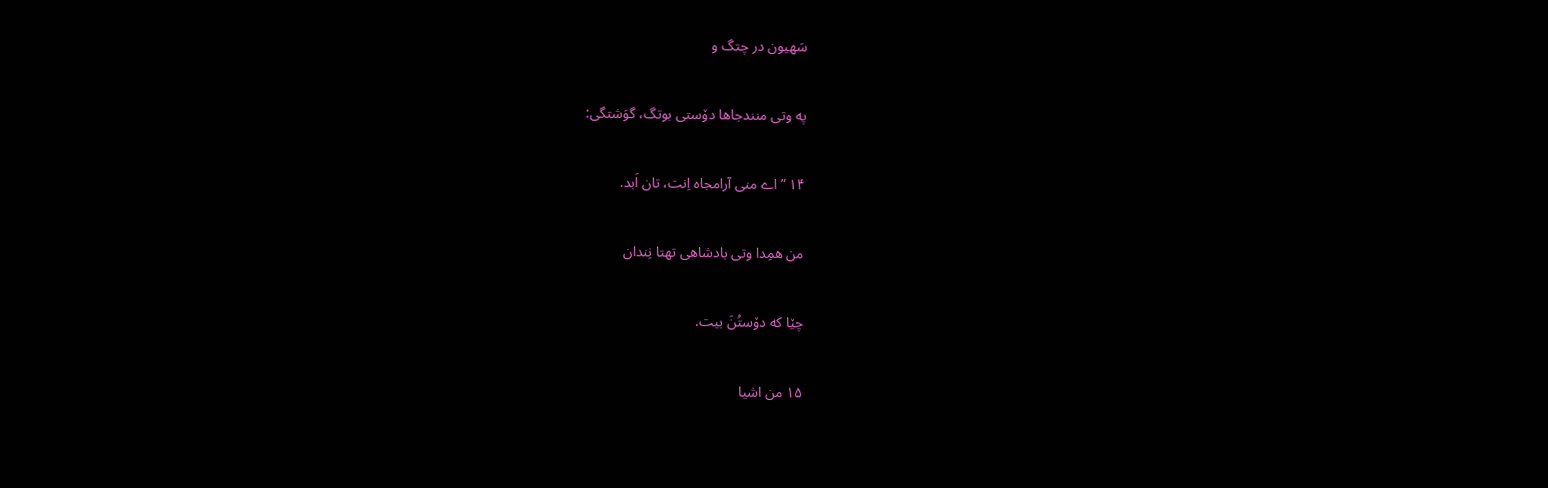سَهیون در چتگ و

په وتی منندجاها دۆستی بوتگ، گوَشتگی:

۱۴ ”اے منی آرامجاه اِنت، تان اَبد.

من همِدا وتی بادشاهی تهتا نِندان

چێا که دۆستُنَ بیت.

۱۵ من اشیا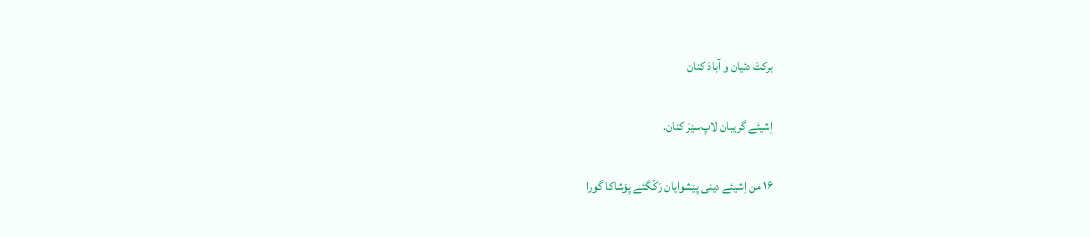برکتَ دئیان و آبادَ کنان

اِشیئے گریبان لاپ‌سێرَ کنان.

۱۶ من اِشیئے دینی پێشوایان رَکّگئے پۆشاکا گورا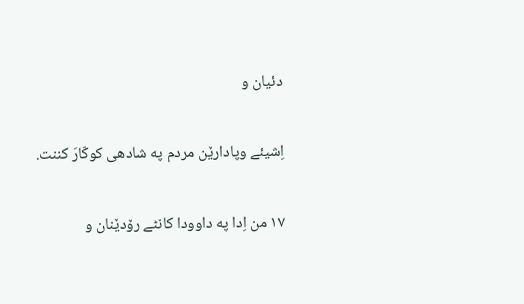دئیان و

اِشیئے وپادارێن مردم په شادهی کوکّارَ کننت.

۱۷ من اِدا په داوودا کانٹے رۆدێنان و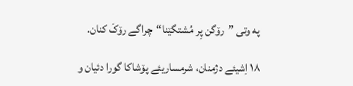په وتی ”رۆگن پِر مُشتگێنا“چراگے رۆکَ کنان.

۱۸ اِشیئے دژمنان، شرمساریئے پۆشاکا گورا دئیان و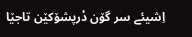اِشیئے سر گۆن دْرپشۆکێن تاجێا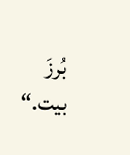بُرزَ بیت.“